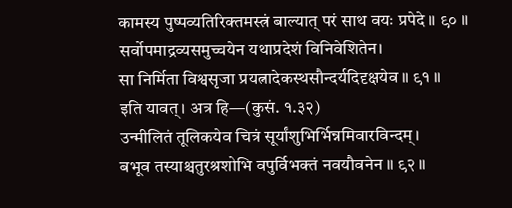कामस्य पुष्पव्यतिरिक्तमस्त्रं बाल्यात् परं साथ वयः प्रपेदे ॥ ९० ॥
सर्वोपमाद्रव्यसमुच्चयेन यथाप्रदेशं विनिवेशितेन।
सा निर्मिता विश्वसृजा प्रयत्नादेकस्थसौन्दर्यदिदृक्षयेव ॥ ९१ ॥
इति यावत्। अत्र हि—(कुसं. १.३२)
उन्मीलितं तूलिकयेव चित्रं सूर्यांशुभिर्भिन्नमिवारविन्दम्।
बभूव तस्याश्चतुरश्रशोभि वपुर्विभक्तं नवयौवनेन ॥ ९२ ॥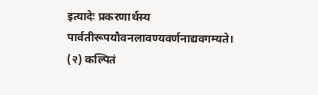इत्यादेः प्रकरणार्थस्य पार्वतीरूपयौवनलावण्यवर्णनाद्यवगम्यते।
(२) कल्पितं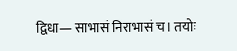द्विधा— साभासं निराभासं च। तयोः